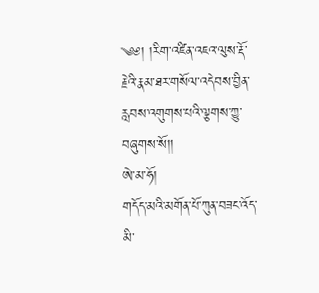༄༅། །རིག་འཛིན་འཇའ་ལུས་རྡོ་རྗེའི་རྣམ་ཐར་གསོལ་འདེབས་བྱིན་རླབས་འགུགས་པའི་ལྕགས་ཀྱུ་བཞུགས་སོ།།
ཨེ་མ་ཧོ།
གདོད་མའི་མགོན་པོ་ཀུན་བཟང་འོད་མི་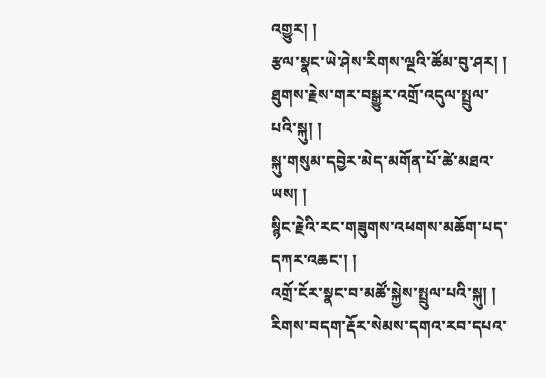འགྱུར། །
རྩལ་སྣང་ཡེ་ཤེས་རིགས་ལྔའི་ཚོམ་བུ་ཤར། །
ཐུགས་རྗེས་གར་བསྒྱུར་འགྲོ་འདུལ་སྤྲུལ་པའི་སྐུ། །
སྐུ་གསུམ་དབྱེར་མེད་མགོན་པོ་ཚེ་མཐའ་ཡས། །
སྙིང་རྗེའི་རང་གཟུགས་འཕགས་མཆོག་པད་དཀར་འཆང་། །
འགྲོ་ངོར་སྣང་བ་མཚོ་སྐྱེས་སྤྲུལ་པའི་སྐུ། །
རིགས་བདག་རྡོར་སེམས་དགའ་རབ་དཔའ་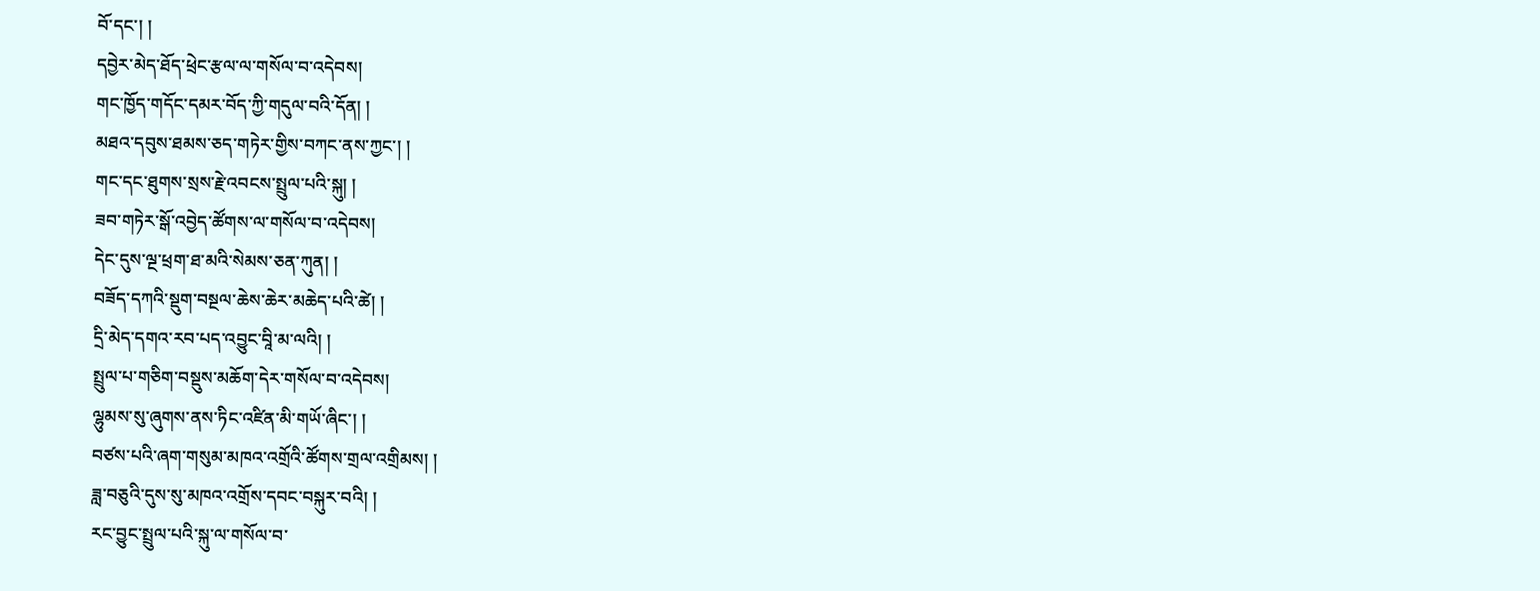བོ་དང་། །
དབྱེར་མེད་ཐོད་ཕྲེང་རྩལ་ལ་གསོལ་བ་འདེབས།
གང་ཁྱོད་གདོང་དམར་བོད་ཀྱི་གདུལ་བའི་དོན། །
མཐའ་དབུས་ཐམས་ཅད་གཏེར་གྱིས་བཀང་ནས་ཀྱང་། །
གང་དང་ཐུགས་སྲས་རྗེ་འབངས་སྤྲུལ་པའི་སྐུ། །
ཟབ་གཏེར་སྒོ་འབྱེད་ཚོགས་ལ་གསོལ་བ་འདེབས།
དེང་དུས་ལྔ་ཕྲག་ཐ་མའི་སེམས་ཅན་ཀུན། །
བཟོད་དཀའི་སྡུག་བསྔལ་ཆེས་ཆེར་མཆེད་པའི་ཚེ། །
དྲི་མེད་དགའ་རབ་པད་འབྱུང་བཱི་མ་ལའི། །
སྤྲུལ་པ་གཅིག་བསྡུས་མཆོག་དེར་གསོལ་བ་འདེབས།
ལྷུམས་སུ་ཞུགས་ནས་ཏིང་འཛིན་མི་གཡོ་ཞིང་། །
བཙས་པའི་ཞག་གསུམ་མཁའ་འགྲོའི་ཚོགས་གྲལ་འགྲིམས། །
ཟླ་བཅུའི་དུས་སུ་མཁའ་འགྲོས་དབང་བསྐུར་བའི། །
རང་བྱུང་སྤྲུལ་པའི་སྐུ་ལ་གསོལ་བ་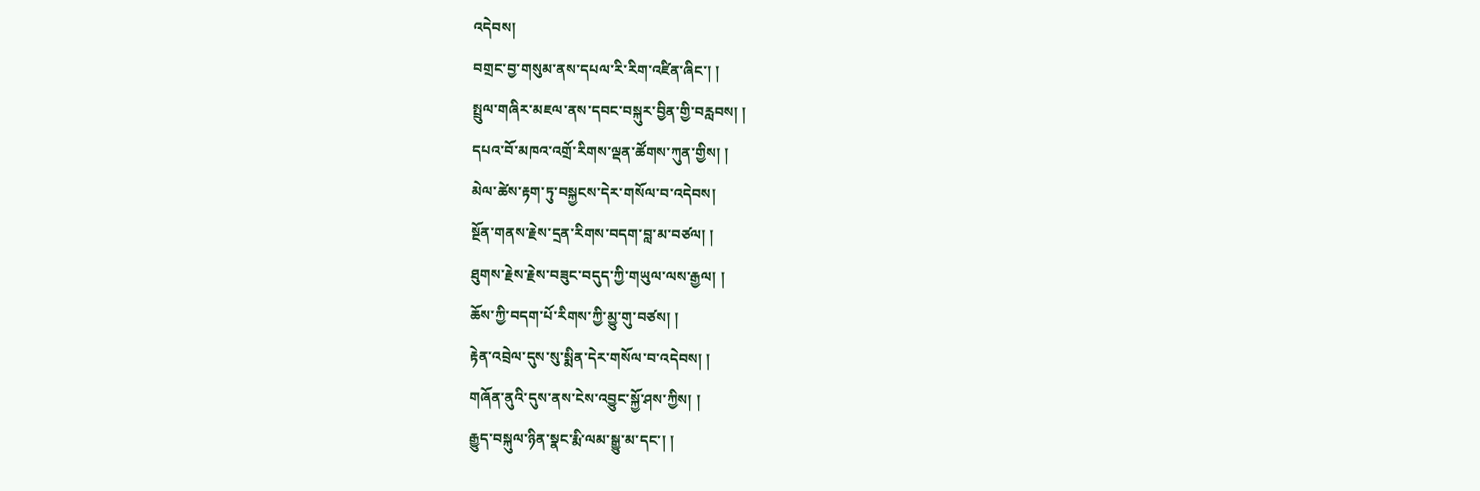འདེབས།
བགྲང་བྱ་གསུམ་ནས་དཔལ་རི་རིག་འཛིན་ཞིང་། །
སྤྲུལ་གཞིར་མཇལ་ནས་དབང་བསྐུར་བྱིན་གྱི་བརླབས། །
དཔའ་བོ་མཁའ་འགྲོ་རིགས་ལྡན་ཚོགས་ཀུན་གྱིས། །
མེལ་ཚེས་རྟག་ཏུ་བསྐྱངས་དེར་གསོལ་བ་འདེབས།
སྔོན་གནས་རྗེས་དྲན་རིགས་བདག་བླ་མ་བཙལ། །
ཐུགས་རྗེས་རྗེས་བཟུང་བདུད་ཀྱི་གཡུལ་ལས་རྒྱལ། །
ཆོས་ཀྱི་བདག་པོ་རིགས་ཀྱི་མྱུ་གུ་བཙས། །
རྟེན་འབྲེལ་དུས་སུ་སྨིན་དེར་གསོལ་བ་འདེབས། །
གཞོན་ནུའི་དུས་ནས་ངེས་འབྱུང་སྐྱོ་ཤས་ཀྱིས། །
རྒྱུད་བསྐུལ་ཉིན་སྣང་རྨི་ལམ་སྒྱུ་མ་དང་། །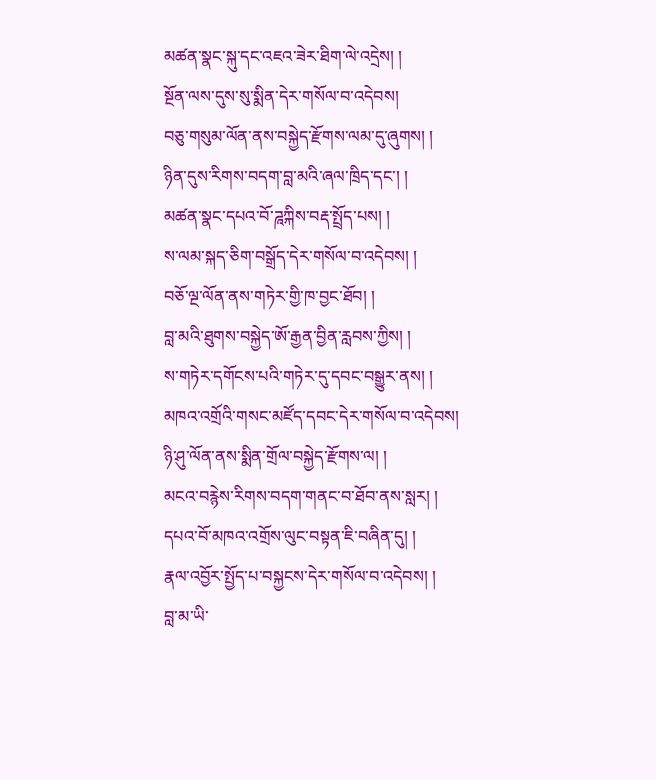མཚན་སྣང་སྐུ་དང་འཇའ་ཟེར་ཐིག་ལེ་འདྲེས། །
སྔོན་ལས་དུས་སུ་སྨིན་དེར་གསོལ་བ་འདེབས།
བཅུ་གསུམ་ལོན་ནས་བསྐྱེད་རྫོགས་ལམ་དུ་ཞུགས། །
ཉིན་དུས་རིགས་བདག་བླ་མའི་ཞལ་ཁྲིད་དང་། །
མཚན་སྣང་དཔའ་བོ་ཌཱཀྐིས་བརྡ་སྤྲོད་པས། །
ས་ལམ་སྐད་ཅིག་བསྒྲོད་དེར་གསོལ་བ་འདེབས། །
བཅོ་ལྔ་ལོན་ནས་གཏེར་གྱི་ཁ་བྱང་ཐོབ། །
བླ་མའི་ཐུགས་བསྐྱེད་ཨོ་རྒྱན་བྱིན་རླབས་ཀྱིས། །
ས་གཏེར་དགོངས་པའི་གཏེར་དུ་དབང་བསྒྱུར་ནས། །
མཁའ་འགྲོའི་གསང་མཛོད་དབང་དེར་གསོལ་བ་འདེབས།
ཉི་ཤུ་ལོན་ནས་སྨིན་གྲོལ་བསྐྱེད་རྫོགས་ལ། །
མངའ་བརྙེས་རིགས་བདག་གནང་བ་ཐོབ་ནས་སླར། །
དཔའ་བོ་མཁའ་འགྲོས་ལུང་བསྟན་ཇི་བཞིན་དུ། །
རྣལ་འབྱོར་སྤྱོད་པ་བསྐྱངས་དེར་གསོལ་བ་འདེབས། །
བླ་མ་ཡི་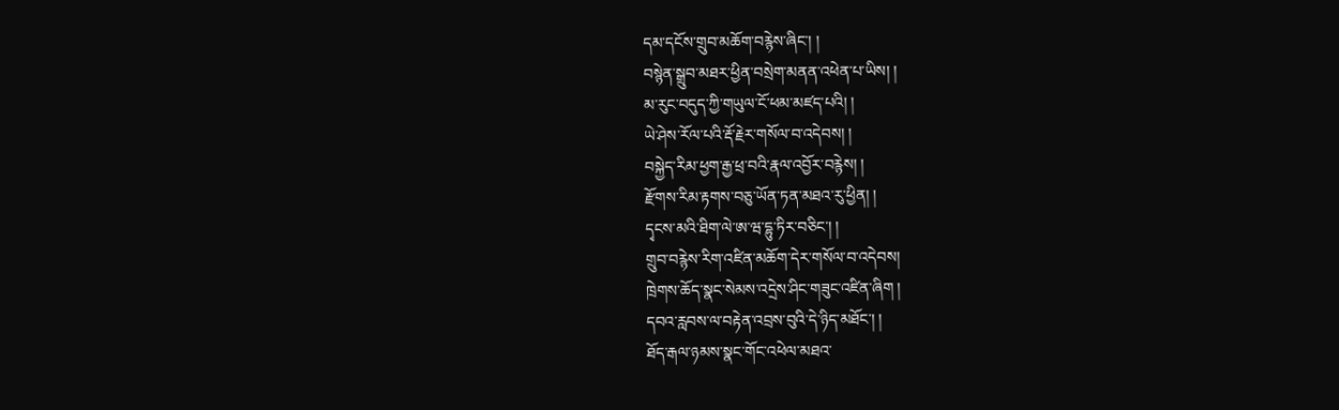དམ་དངོས་གྲུབ་མཆོག་བརྙེས་ཞིང་། །
བསྙེན་སྒྲུབ་མཐར་ཕྱིན་བསྲེག་མནན་འཕེན་པ་ཡིས། །
མ་རུང་བདུད་ཀྱི་གཡུལ་ངོ་ཕམ་མཛད་པའི། །
ཡེ་ཤེས་རོལ་པའི་རྡོ་རྗེར་གསོལ་བ་འདེབས། །
བསྐྱེད་རིམ་ཕྱག་རྒྱ་ཕྲ་བའི་རྣལ་འབྱོར་བརྙེས། །
རྫོགས་རིམ་རྟགས་བཅུ་ཡོན་ཏན་མཐའ་རུ་ཕྱིན། །
དྭངས་མའི་ཐིག་ལེ་ཨ་ཝ་དྷུ་ཏིར་བཅིང་། །
གྲུབ་བརྙེས་རིག་འཛིན་མཆོག་དེར་གསོལ་བ་འདེབས།
ཁྲེགས་ཆོད་སྣང་སེམས་འདྲེས་ཤིང་གཟུང་འཛིན་ཞིག །
དབའ་རླབས་ལ་བརྟེན་འབྲས་བུའི་དེ་ཉིད་མཐོང་། །
ཐོད་རྒལ་ཉམས་སྣང་གོང་འཕེལ་མཐའ་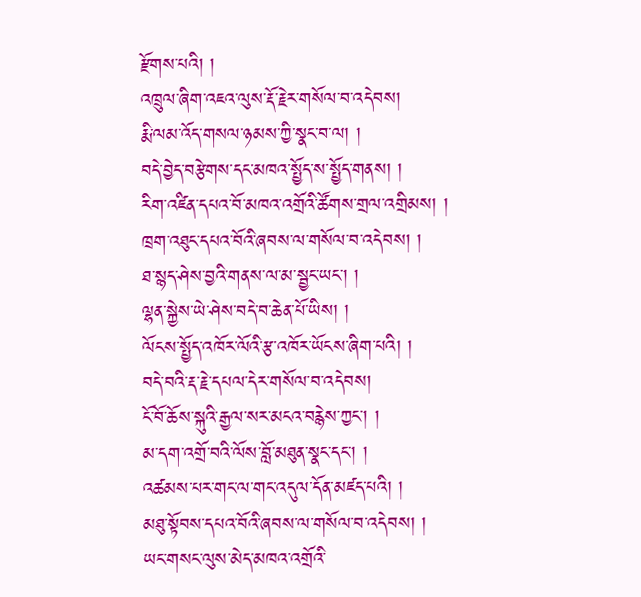རྫོགས་པའི། །
འཁྲུལ་ཞིག་འཇའ་ལུས་རྡོ་རྗེར་གསོལ་བ་འདེབས།
རྨི་ལམ་འོད་གསལ་ཉམས་ཀྱི་སྣང་བ་ལ། །
བདེ་བྱེད་བརྩེགས་དང་མཁའ་སྤྱོད་ས་སྤྱོད་གནས། །
རིག་འཛིན་དཔའ་བོ་མཁའ་འགྲོའི་ཚོགས་གྲལ་འགྲིམས། །
ཁྲག་འཐུང་དཔའ་བོའི་ཞབས་ལ་གསོལ་བ་འདེབས། །
ཐ་སྙད་ཤེས་བྱའི་གནས་ལ་མ་སྦྱང་ཡང་། །
ལྷན་སྐྱེས་ཡེ་ཤེས་བདེ་བ་ཆེན་པོ་ཡིས། །
ལོངས་སྤྱོད་འཁོར་ལོའི་རྩ་འཁོར་ཡོངས་ཞིག་པའི། །
བདེ་བའི་རྡ་རྗེ་དཔལ་དེར་གསོལ་བ་འདེབས།
ངོ་བོ་ཆོས་སྐུའི་རྒྱལ་སར་མངའ་བརྙེས་ཀྱང་། །
མ་དག་འགྲོ་བའི་ལོས་བློ་མཐུན་སྣང་དང་། །
འཚམས་པར་གང་ལ་གང་འདུལ་དོན་མཛད་པའི། །
མཐུ་སྟོབས་དཔའ་བོའི་ཞབས་ལ་གསོལ་བ་འདེབས། །
ཡང་གསང་ལུས་མེད་མཁའ་འགྲོའི་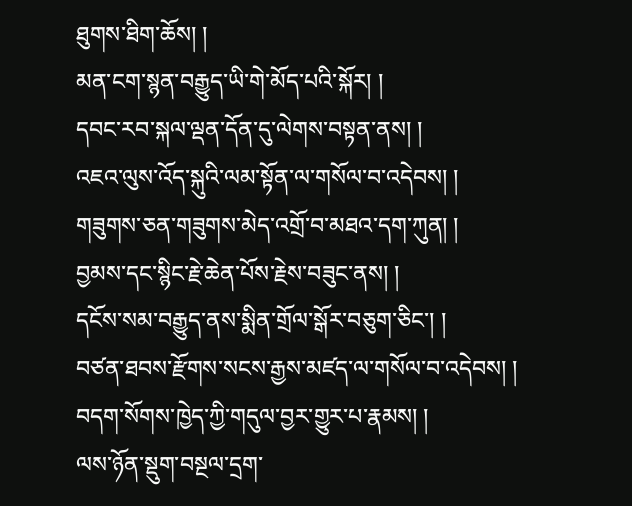ཐུགས་ཐིག་ཆོས། །
མན་ངག་སྙན་བརྒྱུད་ཡི་གེ་མོད་པའི་སྐོར། །
དབང་རབ་སྐལ་ལྡན་དོན་དུ་ལེགས་བསྟན་ནས། །
འཇའ་ལུས་འོད་སྐུའི་ལམ་སྟོན་ལ་གསོལ་བ་འདེབས། །
གཟུགས་ཅན་གཟུགས་མེད་འགྲོ་བ་མཐའ་དག་ཀུན། །
བྱམས་དང་སྙིང་རྗེ་ཆེན་པོས་རྗེས་བཟུང་ནས། །
དངོས་སམ་བརྒྱུད་ནས་སྨིན་གྲོལ་སྒོར་བཅུག་ཅིང་། །
བཙན་ཐབས་རྫོགས་སངས་རྒྱས་མཛད་ལ་གསོལ་བ་འདེབས། །
བདག་སོགས་ཁྱེད་ཀྱི་གདུལ་བྱར་གྱུར་པ་རྣམས། །
ལས་ཉོན་སྡུག་བསྔལ་དྲག་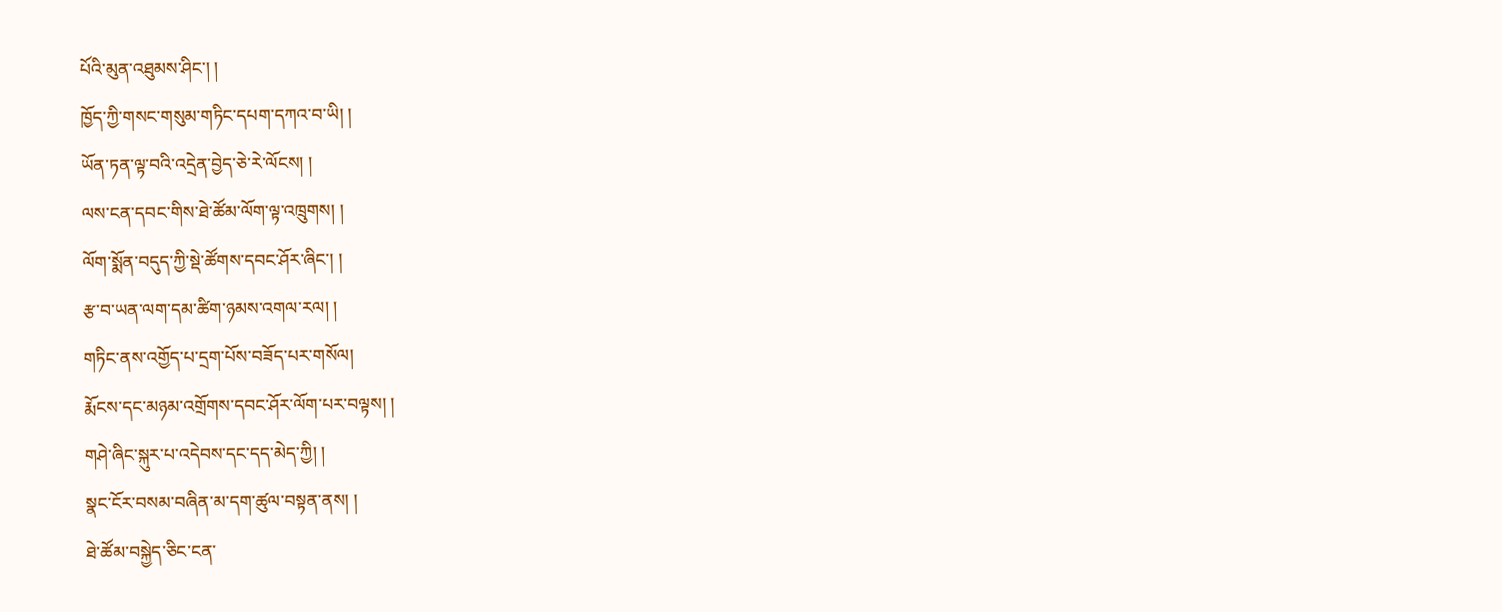པོའི་མུན་འཐུམས་ཤིང་། །
ཁྱོད་ཀྱི་གསང་གསུམ་གཏིང་དཔག་དཀའ་བ་ཡི། །
ཡོན་ཏན་ལྟ་བའི་འདྲེན་བྱེད་ཅེ་རེ་ལོངས། །
ལས་ངན་དབང་གིས་ཐེ་ཚོམ་ལོག་ལྟ་འཁྲུགས། །
ལོག་སྨོན་བདུད་ཀྱི་སྡེ་ཚོགས་དབང་ཤོར་ཞིང་། །
རྩ་བ་ཡན་ལག་དམ་ཚིག་ཉམས་འགལ་རལ། །
གཏིང་ནས་འགྱོད་པ་དྲག་པོས་བཟོད་པར་གསོལ།
རྨོངས་དང་མཉམ་འགྲོགས་དབང་ཤོར་ལོག་པར་བལྟས། །
གཤེ་ཞིང་སྐུར་པ་འདེབས་དང་དད་མེད་ཀྱི། །
སྣང་ངོར་བསམ་བཞིན་མ་དག་ཚུལ་བསྟན་ནས། །
ཐེ་ཚོམ་བསྐྱེད་ཅིང་ངན་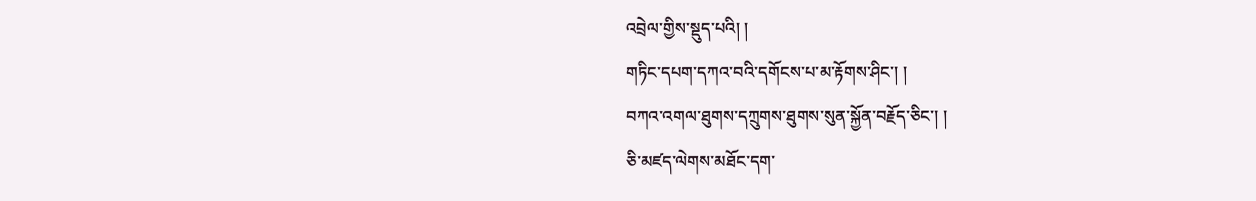འབྲེལ་གྱིས་སྡུད་པའི། །
གཏིང་དཔག་དཀའ་བའི་དགོངས་པ་མ་རྟོགས་ཤིང་། །
བཀའ་འགལ་ཐུགས་དཀྲུགས་ཐུགས་སུན་སྐྱོན་བརྗོད་ཅིང་། །
ཅི་མཛད་ལེགས་མཐོང་དག་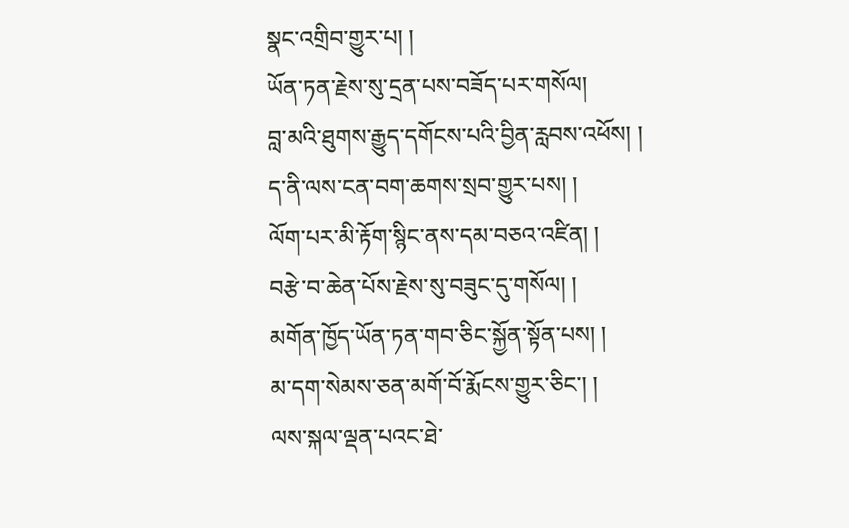སྣང་འགྲིབ་གྱུར་པ། །
ཡོན་ཏན་རྗེས་སུ་དྲན་པས་བཟོད་པར་གསོལ།
བླ་མའི་ཐུགས་རྒྱུད་དགོངས་པའི་བྱིན་རླབས་འཕོས། །
ད་ནི་ལས་ངན་བག་ཆགས་སྲབ་གྱུར་པས། །
ལོག་པར་མི་རྟོག་སྙིང་ནས་དམ་བཅའ་འཛིན། །
བརྩེ་བ་ཆེན་པོས་རྗེས་སུ་བཟུང་དུ་གསོལ། །
མགོན་ཁྱོད་ཡོན་ཏན་གབ་ཅིང་སྐྱོན་སྟོན་པས། །
མ་དག་སེམས་ཅན་མགོ་བོ་རྨོངས་གྱུར་ཅིང་། །
ལས་སྐལ་ལྡན་པའང་ཐེ་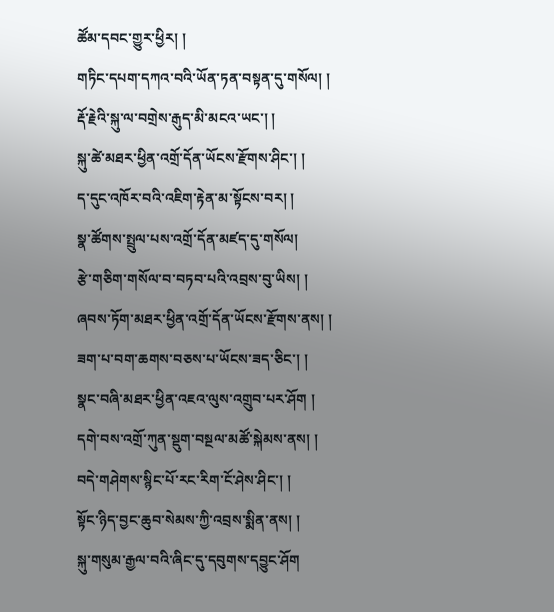ཚོམ་དབང་གྱུར་ཕྱིར། །
གཏིང་དཔག་དཀའ་བའི་ཡོན་ཏན་བསྟན་དུ་གསོལ། །
རྡོ་རྗེའི་སྐུ་ལ་བགྲེས་རྒུད་མི་མངའ་ཡང་། །
སྐུ་ཚེ་མཐར་ཕྱིན་འགྲོ་དོན་ཡོངས་རྫོགས་ཤིང་། །
ད་དུང་འཁོར་བའི་འཇིག་རྟེན་མ་སྟོངས་བར། །
སྣ་ཚོགས་སྤྲུལ་པས་འགྲོ་དོན་མཛད་དུ་གསོལ།
རྩེ་གཅིག་གསོལ་བ་བཏབ་པའི་འབྲས་བུ་ཡིས། །
ཞབས་ཏོག་མཐར་ཕྱིན་འགྲོ་དོན་ཡོངས་རྫོགས་ནས། །
ཟག་པ་བག་ཆགས་བཅས་པ་ཡོངས་ཟད་ཅིང་། །
སྣང་བཞི་མཐར་ཕྱིན་འཇའ་ལུས་འགྲུབ་པར་ཤོག །
དགེ་བས་འགྲོ་ཀུན་སྡུག་བསྔལ་མཚོ་སྐེམས་ནས། །
བདེ་གཤེགས་སྙིང་པོ་རང་རིག་ངོ་ཤེས་ཤིང་། །
སྟོང་ཉིད་བྱང་ཆུབ་སེམས་ཀྱི་འབྲས་སྨིན་ནས། །
སྐུ་གསུམ་རྒྱལ་བའི་ཞིང་དུ་དབུགས་དབྱུང་ཤོག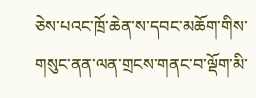ཅེས་པའང་ཁྲོ་ཆེན་ས་དབང་མཆོག་གིས་གསུང་ནན་ལན་གྲངས་གནང་བ་ལྡོག་མི་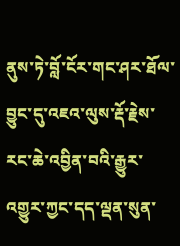ནུས་ཏེ་བློ་ངོར་གང་ཤར་ཐོལ་བྱུང་དུ་འཇའ་ལུས་རྡོ་རྗེས་རང་ཆེ་འབྱིན་བའི་རྒྱུར་འགྱུར་ཀྱང་དད་ལྡན་སུན་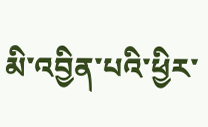མི་འབྱིན་པའི་ཕྱིར་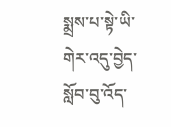སྨྲས་པ་སྟེ་ཡི་གེར་འདུ་བྱེད་སློབ་བུ་འོད་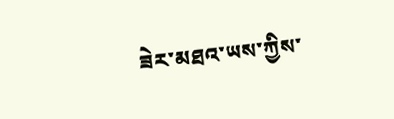ཟེར་མཐའ་ཡས་ཀྱིས་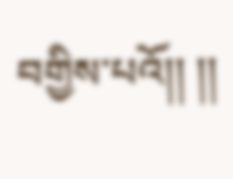བགྱིས་པའོ།། །།